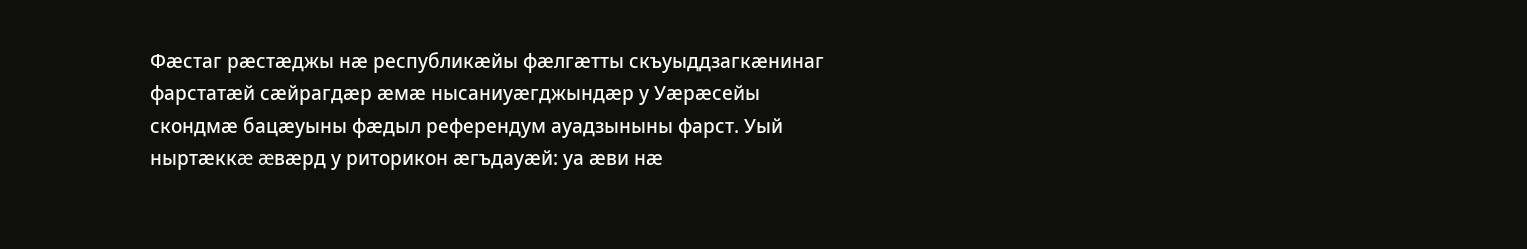Фæстаг рæстæджы нæ республикæйы фæлгæтты скъуыддзагкæнинаг фарстатæй сæйрагдæр æмæ нысаниуæгджындæр у Уæрæсейы скондмæ бацæуыны фæдыл референдум ауадзыныны фарст. Уый ныртæккæ æвæрд у риторикон æгъдауæй: уа æви нæ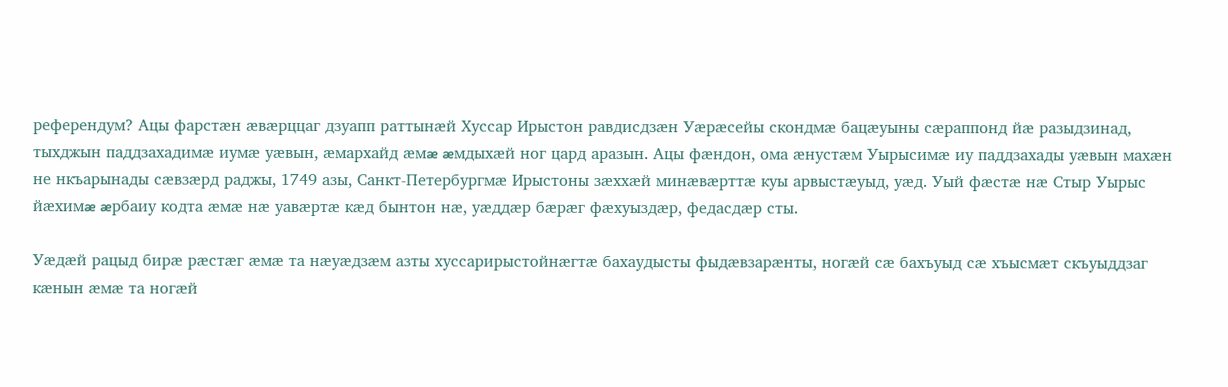референдум? Ацы фарстæн æвæрццаг дзуапп раттынæй Хуссар Ирыстон равдисдзæн Уæрæсейы скондмæ бацæуыны сæраппонд йæ разыдзинад, тыхджын паддзахадимæ иумæ уæвын, æмархайд æмæ æмдыхæй ног цард аразын. Ацы фæндон, ома æнустæм Уырысимæ иу паддзахады уæвын махæн не нкъарынады сæвзæрд раджы, 1749 азы, Санкт-Петербургмæ Ирыстоны зæххæй минæвæрттæ куы арвыстæуыд, уæд. Уый фæстæ нæ Стыр Уырыс йæхимæ æрбаиу кодта æмæ нæ уавæртæ кæд бынтон нæ, уæддæр бæрæг фæхуыздæр, федасдæр сты.

Уæдæй рацыд бирæ рæстæг æмæ та нæуæдзæм азты хуссарирыстойнæгтæ бахаудысты фыдæвзарæнты, ногæй сæ бахъуыд сæ хъысмæт скъуыддзаг кæнын æмæ та ногæй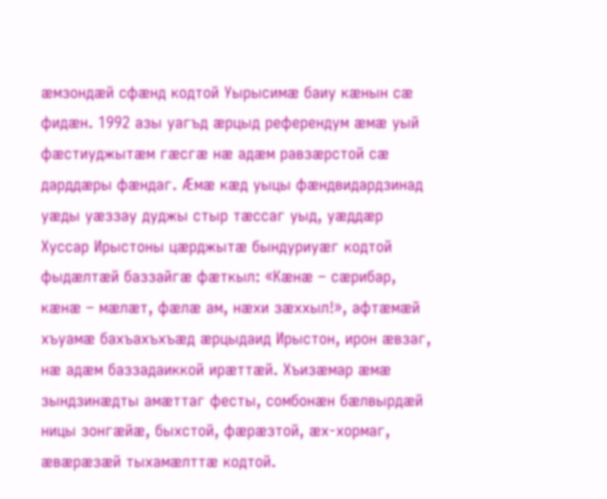æмзондæй сфæнд кодтой Уырысимæ баиу кæнын сæ фидæн. 1992 азы уагъд æрцыд референдум æмæ уый фæстиуджытæм гæсгæ нæ адæм равзæрстой сæ дарддæры фæндаг. Æмæ кæд уыцы фæндвидардзинад уæды уæззау дуджы стыр тæссаг уыд, уæддæр Хуссар Ирыстоны цæрджытæ бындуриуæг кодтой фыдæлтæй баззайгæ фæткыл: «Кæнæ – сæрибар, кæнæ – мæлæт, фæлæ ам, нæхи зæххыл!», афтæмæй хъуамæ бахъахъхъæд æрцыдаид Ирыстон, ирон æвзаг, нæ адæм баззадаиккой ирæттæй. Хъизæмар æмæ зындзинæдты амæттаг фесты, сомбонæн бæлвырдæй ницы зонгæйæ, быхстой, фæрæзтой, æх-хормаг, æвæрæзæй тыхамæлттæ кодтой.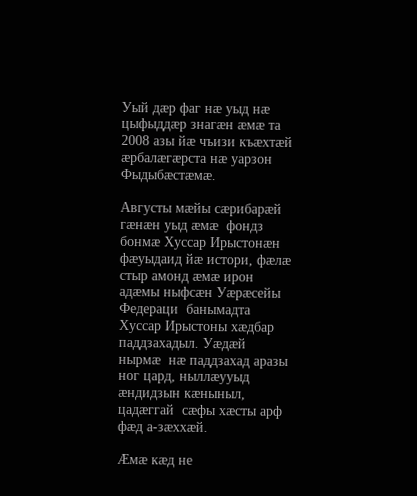Уый дæр фаг нæ уыд нæ цыфыддæр знагæн æмæ та 2008 азы йæ чъизи къæхтæй æрбалæгæрста нæ уарзон Фыдыбæстæмæ.

Августы мæйы сæрибарæй гæнæн уыд æмæ  фондз бонмæ Хуссар Ирыстонæн фæуыдаид йæ истори, фæлæ стыр амонд æмæ ирон адæмы ныфсæн Уæрæсейы Федераци  банымадта Хуссар Ирыстоны хæдбар паддзахадыл. Уæдæй нырмæ  нæ паддзахад аразы ног цард, ныллæууыд æндидзын кæныныл, цадæггай  сæфы хæсты арф фæд а-зæххæй.

Æмæ кæд не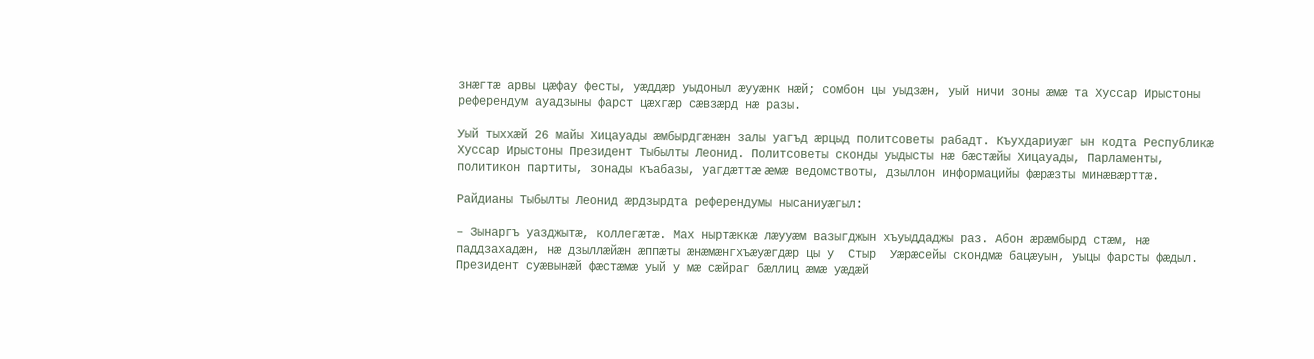знæгтæ арвы цæфау фесты, уæддæр уыдоныл æууæнк нæй; сомбон цы уыдзæн, уый ничи зоны æмæ та Хуссар Ирыстоны референдум ауадзыны фарст цæхгæр сæвзæрд нæ разы.

Уый тыххæй 26 майы Хицауады æмбырдгæнæн залы уагъд æрцыд политсоветы рабадт. Къухдариуæг ын кодта Республикæ Хуссар Ирыстоны Президент Тыбылты Леонид. Политсоветы сконды уыдысты нæ бæстæйы Хицауады, Парламенты, политикон партиты, зонады къабазы, уагдæттæ æмæ ведомствоты, дзыллон информацийы фæрæзты минæвæрттæ.

Райдианы Тыбылты Леонид æрдзырдта референдумы нысаниуæгыл:

– Зынаргъ уазджытæ, коллегæтæ. Мах ныртæккæ лæууæм вазыгджын хъуыддаджы раз. Абон æрæмбырд стæм, нæ паддзахадæн, нæ дзыллæйæн æппæты æнæмæнгхъæуæгдæр цы у  Стыр  Уæрæсейы скондмæ бацæуын, уыцы фарсты фæдыл. Президент суæвынæй фæстæмæ уый у мæ сæйраг бæллиц æмæ уæдæй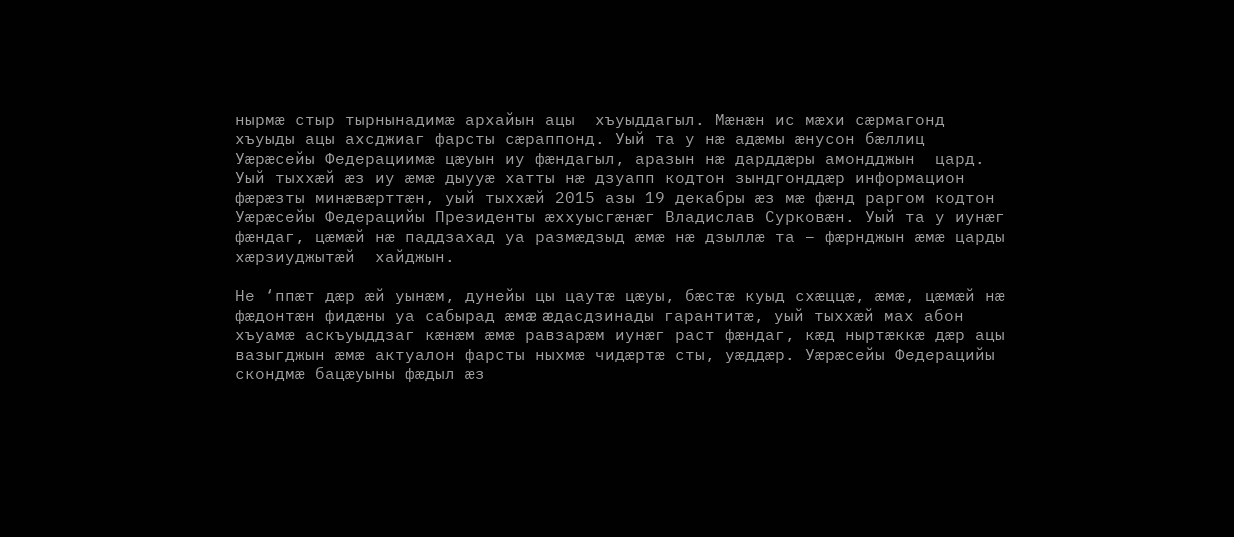нырмæ стыр тырнынадимæ архайын ацы  хъуыддагыл. Мæнæн ис мæхи сæрмагонд хъуыды ацы ахсджиаг фарсты сæраппонд. Уый та у нæ адæмы æнусон бæллиц Уæрæсейы Федерациимæ цæуын иу фæндагыл, аразын нæ дарддæры амондджын  цард. Уый тыххæй æз иу æмæ дыууæ хатты нæ дзуапп кодтон зындгонддæр информацион фæрæзты минæвæрттæн, уый тыххæй 2015 азы 19 декабры æз мæ фæнд раргом кодтон Уæрæсейы Федерацийы Президенты æххуысгæнæг Владислав Сурковæн. Уый та у иунæг фæндаг, цæмæй нæ паддзахад уа размæдзыд æмæ нæ дзыллæ та – фæрнджын æмæ царды хæрзиуджытæй  хайджын.

Не ‘ппæт дæр æй уынæм, дунейы цы цаутæ цæуы, бæстæ куыд схæццæ, æмæ, цæмæй нæ фæдонтæн фидæны уа сабырад æмæ æдасдзинады гарантитæ, уый тыххæй мах абон хъуамæ аскъуыддзаг кæнæм æмæ равзарæм иунæг раст фæндаг, кæд ныртæккæ дæр ацы вазыгджын æмæ актуалон фарсты ныхмæ чидæртæ сты, уæддæр. Уæрæсейы Федерацийы скондмæ бацæуыны фæдыл æз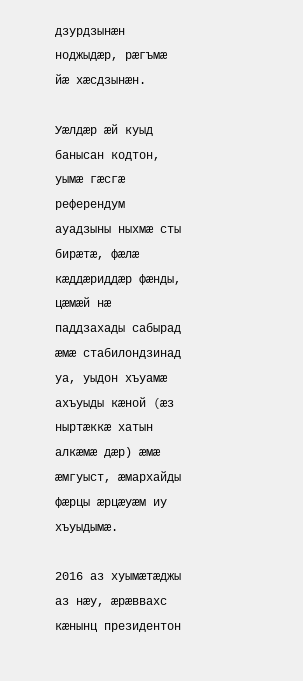дзурдзынæн ноджыдæр, рæгъмæ йæ хæсдзынæн.

Уæлдæр æй куыд банысан кодтон, уымæ гæсгæ референдум ауадзыны ныхмæ сты бирæтæ, фæлæ кæддæриддæр фæнды, цæмæй нæ паддзахады сабырад æмæ стабилондзинад уа, уыдон хъуамæ ахъуыды кæной (æз ныртæккæ хатын алкæмæ дæр) æмæ æмгуыст, æмархайды фæрцы æрцæуæм иу хъуыдымæ.

2016 аз хуымæтæджы аз нæу, æрæввахс кæнынц президентон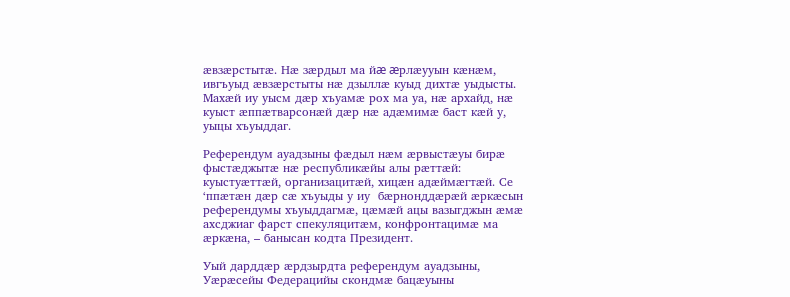æвзæрстытæ. Нæ зæрдыл ма йæ æрлæууын кæнæм, ивгъуыд æвзæрстыты нæ дзыллæ куыд дихтæ уыдысты. Махæй иу уысм дæр хъуамæ рох ма уа, нæ архайд, нæ куыст æппæтварсонæй дæр нæ адæмимæ баст кæй у, уыцы хъуыддаг.

Референдум ауадзыны фæдыл нæм æрвыстæуы бирæ фыстæджытæ нæ республикæйы алы рæттæй: куыстуæттæй, организацитæй, хицæн адæймæгтæй. Се ‘ппæтæн дæр сæ хъуыды у иу  бæрнонддæрæй æркæсын референдумы хъуыддагмæ, цæмæй ацы вазыгджын æмæ ахсджиаг фарст спекуляцитæм, конфронтацимæ ма æркæна, – банысан кодта Президент.

Уый дарддæр æрдзырдта референдум ауадзыны, Уæрæсейы Федерацийы скондмæ бацæуыны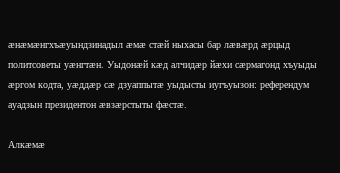æнæмæнгхъæуындзинадыл æмæ стæй ныхасы бар лæвæрд æрцыд политсоветы уæнгтæн. Уыдонæй кæд алчидæр йæхи сæрмагонд хъуыды æргом кодта, уæддæр сæ дзуаппытæ уыдысты иугъуызон: референдум ауадзын президентон æвзæрстыты фæстæ.

Алкæмæ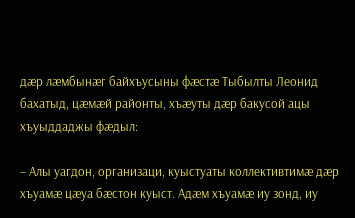дæр лæмбынæг байхъусыны фæстæ Тыбылты Леонид бахатыд, цæмæй районты, хъæуты дæр бакусой ацы хъуыддаджы фæдыл:

– Алы уагдон, организаци, куыстуаты коллективтимæ дæр хъуамæ цæуа бæстон куыст. Адæм хъуамæ иу зонд, иу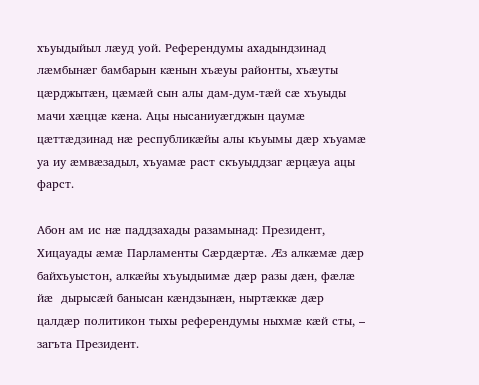хъуыдыйыл лæуд уой. Референдумы ахадындзинад лæмбынæг бамбарын кæнын хъæуы районты, хъæуты цæрджытæн, цæмæй сын алы дам-дум-тæй сæ хъуыды мачи хæццæ кæна. Ацы нысаниуæгджын цаумæ цæттæдзинад нæ республикæйы алы къуымы дæр хъуамæ уа иу æмвæзадыл, хъуамæ раст скъуыддзаг æрцæуа ацы фарст.

Абон ам ис нæ паддзахады разамынад: Президент, Хицауады æмæ Парламенты Сæрдæртæ. Æз алкæмæ дæр байхъуыстон, алкæйы хъуыдыимæ дæр разы дæн, фæлæ йæ  дырысæй банысан кæндзынæн, ныртæккæ дæр цалдæр политикон тыхы референдумы ныхмæ кæй сты, – загъта Президент.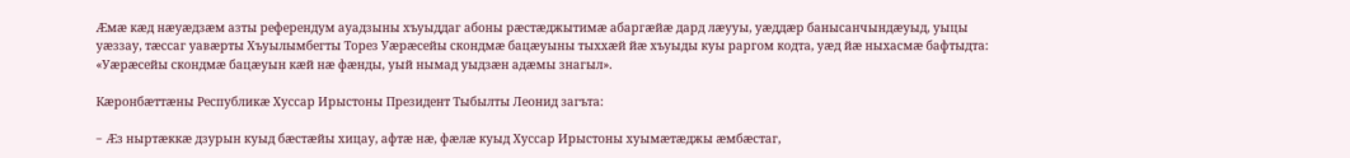Æмæ кæд нæуæдзæм азты референдум ауадзыны хъуыддаг абоны рæстæджытимæ абаргæйæ дард лæууы, уæддæр банысанчындæуыд, уыцы уæззау, тæссаг уавæрты Хъуылымбегты Торез Уæрæсейы скондмæ бацæуыны тыххæй йæ хъуыды куы раргом кодта, уæд йæ ныхасмæ бафтыдта: «Уæрæсейы скондмæ бацæуын кæй нæ фæнды, уый нымад уыдзæн адæмы знагыл».

Кæронбæттæны Республикæ Хуссар Ирыстоны Президент Тыбылты Леонид загъта:

– Æз ныртæккæ дзурын куыд бæстæйы хицау, афтæ нæ, фæлæ куыд Хуссар Ирыстоны хуымæтæджы æмбæстаг,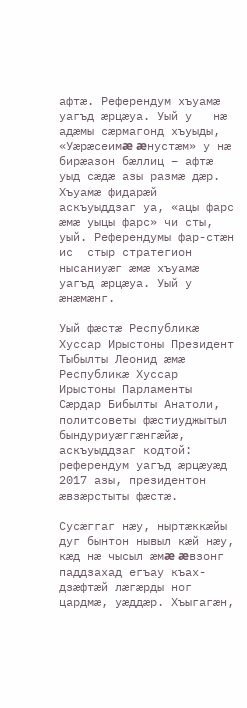афтæ. Референдум хъуамæ уагъд æрцæуа. Уый у   нæ адæмы сæрмагонд хъуыды, «Уæрæсеимæ æнустæм» у нæ бирæазон бæллиц – афтæ уыд сæдæ азы размæ дæр. Хъуамæ фидарæй аскъуыддзаг уа, «ацы фарс æмæ уыцы фарс» чи сты, уый. Референдумы фар-стæн  ис  стыр стратегион нысаниуæг æмæ хъуамæ уагъд æрцæуа. Уый у æнæмæнг.

Уый фæстæ Республикæ Хуссар Ирыстоны Президент Тыбылты Леонид æмæ Республикæ Хуссар Ирыстоны Парламенты Сæрдар Бибылты Анатоли,  политсоветы фæстиуджытыл бындуриуæггæнгæйæ, аскъуыддзаг кодтой: референдум уагъд æрцæуæд 2017 азы, президентон æвзæрстыты фæстæ.

Сусæггаг нæу, ныртæккæйы дуг бынтон нывыл кæй нæу, кæд нæ чысыл æмæ æвзонг паддзахад егъау къах-дзæфтæй лæгæрды ног цардмæ, уæддæр. Хъыгагæн,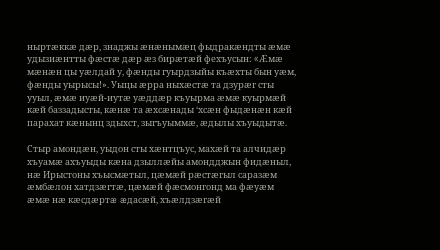ныртæккæ дæр, знаджы æнæнымæц фыдракæндты æмæ удызиæнтты фæстæ дæр æз бирæтæй фехъусын: «Æмæ мæнæн цы уæлдай у, фæнды гуырдзыйы къæхты бын уæм, фæнды уырысы!». Уыцы æрра ныхæстæ та дзурæг сты ууыл, æмæ иуæй-иутæ уæддæр къуырма æмæ куырмæй кæй баззадысты, кæнæ та æхсæнады ‘хсæн фыдæнæн кæй парахат кæнынц здыхст, зыгъуыммæ, æдылы хъуыдытæ.

Стыр амондæн, уыдон сты хæнтцъус, махæй та алчидæр хъуамæ ахъуыды кæна дзыллæйы амондджын фидæныл, нæ Ирыстоны хъысмæтыл, цæмæй рæстæгыл саразæм æмбæлон хатдзæгтæ, цæмæй фæсмонгонд ма фæуæм æмæ нæ кæсдæртæ æдасæй, хъæлдзæгæй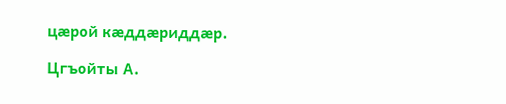цæрой кæддæриддæр.

Цгъойты А.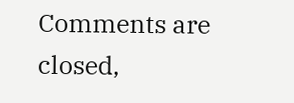Comments are closed,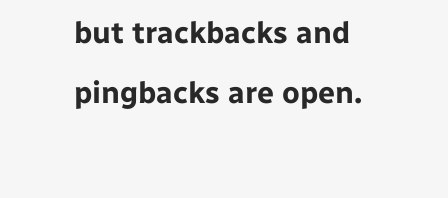but trackbacks and pingbacks are open.